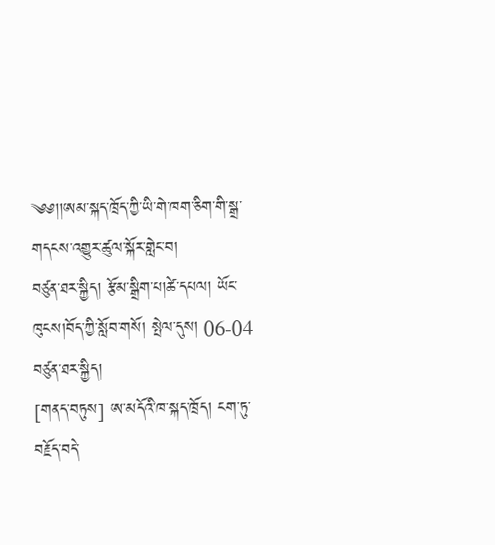༄༅།།ཨམ་སྐད་ཁྲོད་ཀྱི་ཡི་གེ་ཁག་ཅིག་གི་སྒྲ་གདངས་འགྱུར་ཚུལ་སྐོར་གླེང་བ།
བཙུན་ཐར་སྐྱིད། རྩོམ་སྒྲིག་པ།ཚེ་དཔལ། ཡོང་ཁུངས།བོད་ཀྱི་སློབ་གསོ། སྤེལ་དུས། 06-04
བཙུན་ཐར་སྐྱིད།
[གནད་བཏུས] ཨ་མདོའི་ཁ་སྐད་ཁྲོད། ངག་ཏུ་བརྗོད་བདེ་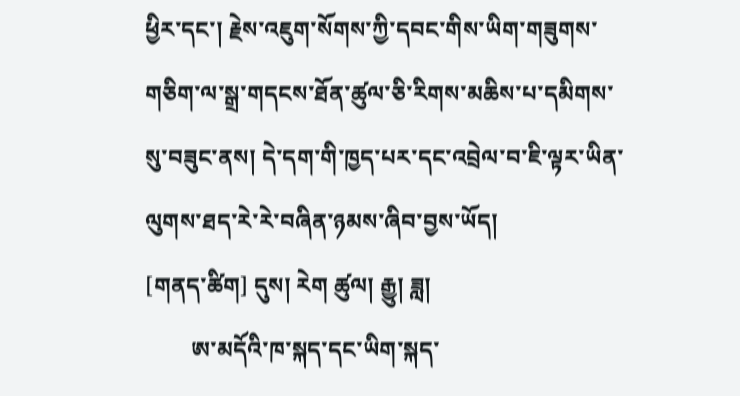ཕྱིར་དང་། རྗེས་འཇུག་སོགས་ཀྱི་དབང་གིས་ཡིག་གཟུགས་གཅིག་ལ་སྒྲ་གདངས་ཐོན་ཚུལ་ཅི་རིགས་མཆིས་པ་དམིགས་སུ་བཟུང་ནས། དེ་དག་གི་ཁྱད་པར་དང་འབྲེལ་བ་ཇི་ལྟར་ཡིན་ལུགས་ཐད་རེ་རེ་བཞིན་ཉམས་ཞིབ་བྱས་ཡོད།
[གནད་ཚིག] དུས། རེག ཚུལ། རྒྱུ། ཟླ།
        ཨ་མདོའི་ཁ་སྐད་དང་ཡིག་སྐད་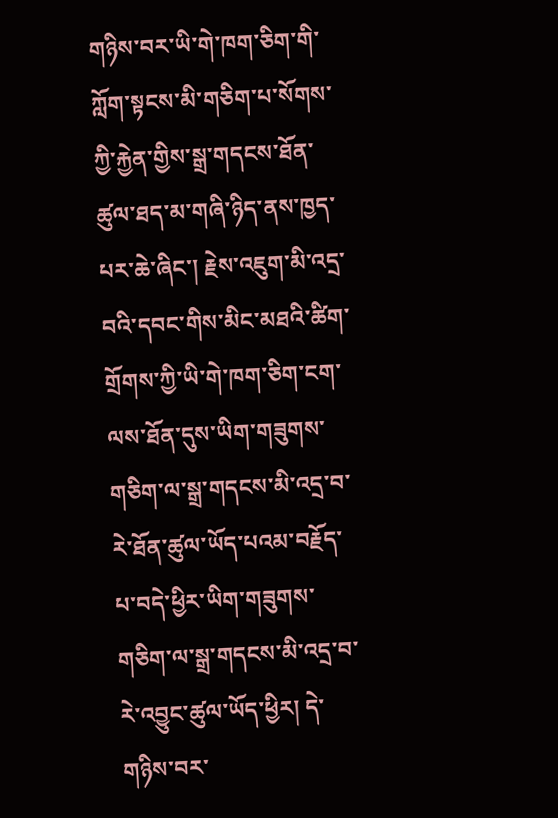གཉིས་བར་ཡི་གེ་ཁག་ཅིག་གི་ཀློག་སྟངས་མི་གཅིག་པ་སོགས་ཀྱི་རྐྱེན་གྱིས་སྒྲ་གདངས་ཐོན་ཚུལ་ཐད་མ་གཞི་ཉིད་ནས་ཁྱད་པར་ཆེ་ཞིང་། རྗེས་འཇུག་མི་འདྲ་བའི་དབང་གིས་མིང་མཐའི་ཚིག་གྲོགས་ཀྱི་ཡི་གེ་ཁག་ཅིག་ངག་ལས་ཐོན་དུས་ཡིག་གཟུགས་གཅིག་ལ་སྒྲ་གདངས་མི་འདྲ་བ་རེ་ཐོན་ཚུལ་ཡོད་པའམ་བརྗོད་པ་བདེ་ཕྱིར་ཡིག་གཟུགས་གཅིག་ལ་སྒྲ་གདངས་མི་འདྲ་བ་རེ་འབྱུང་ཚུལ་ཡོད་ཕྱིར། དེ་གཉིས་བར་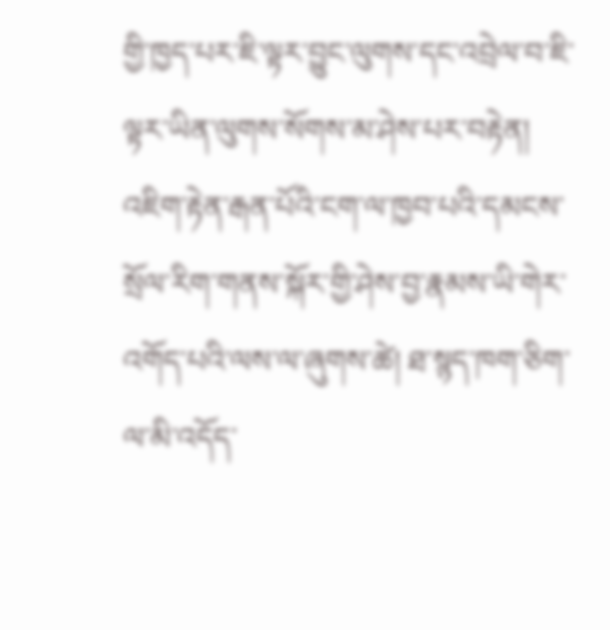གྱི་ཁྱད་པར་ཇི་ལྟར་བྱུང་ལུགས་དང་འབྲེལ་བ་ཇི་ལྟར་ཡིན་ལུགས་སོགས་མ་ཤེས་པར་བརྟེན། འཇིག་རྟེན་རྒན་པོའི་ངག་ལ་ཁྱབ་པའི་དམངས་སྲོལ་རིག་གནས་སྐོར་གྱི་ཤེས་བྱ་རྣམས་ཡི་གེར་འགོད་པའི་ལས་ལ་ཞུགས་ཚེ། ཐ་སྙད་ཁག་ཅིག་ལ་མི་འདོད་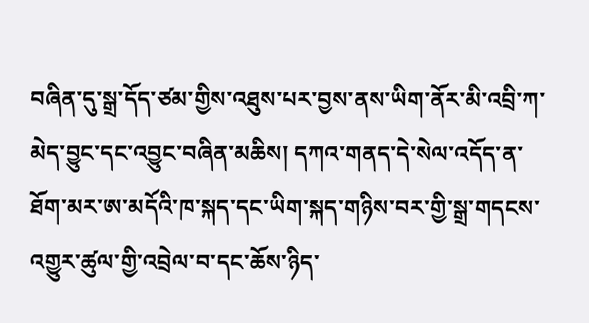བཞིན་དུ་སྒྲ་དོད་ཙམ་གྱིས་འཐུས་པར་བྱས་ནས་ཡིག་ནོར་མི་འབྲི་ཀ་མེད་བྱུང་དང་འབྱུང་བཞིན་མཆིས། དཀའ་གནད་དེ་སེལ་འདོད་ན་ཐོག་མར་ཨ་མདོའི་ཁ་སྐད་དང་ཡིག་སྐད་གཉིས་བར་གྱི་སྒྲ་གདངས་འགྱུར་ཚུལ་གྱི་འབྲེལ་བ་དང་ཆོས་ཉིད་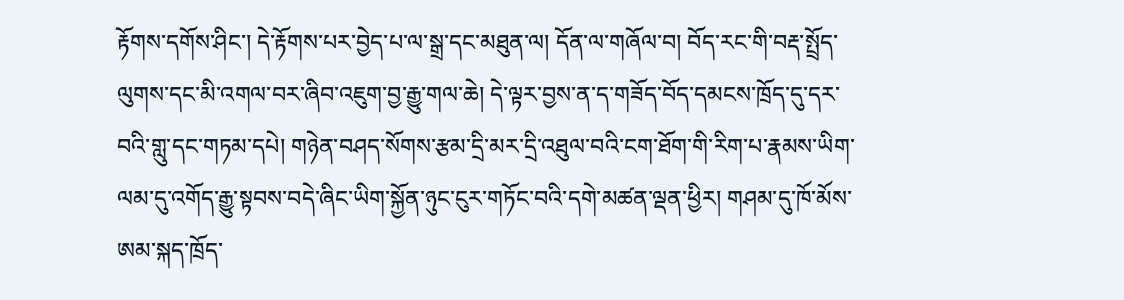རྟོགས་དགོས་ཤིང་། དེ་རྟོགས་པར་བྱེད་པ་ལ་སྒྲ་དང་མཐུན་ལ། དོན་ལ་གཞོལ་བ། བོད་རང་གི་བརྡ་སྤྲོད་ལུགས་དང་མི་འགལ་བར་ཞིབ་འཇུག་བྱ་རྒྱུ་གལ་ཆེ། དེ་ལྟར་བྱས་ན་ད་གཟོད་བོད་དམངས་ཁྲོད་དུ་དར་བའི་གླུ་དང་གཏམ་དཔེ། གཉེན་བཤད་སོགས་རྩམ་དྲི་མར་དྲི་འཐུལ་བའི་ངག་ཐོག་གི་རིག་པ་རྣམས་ཡིག་ལམ་དུ་འགོད་རྒྱུ་སྟབས་བདེ་ཞིང་ཡིག་སྐྱོན་ཉུང་ངུར་གཏོང་བའི་དགེ་མཚན་ལྡན་ཕྱིར། གཤམ་དུ་ཁོ་མོས་ཨམ་སྐད་ཁྲོད་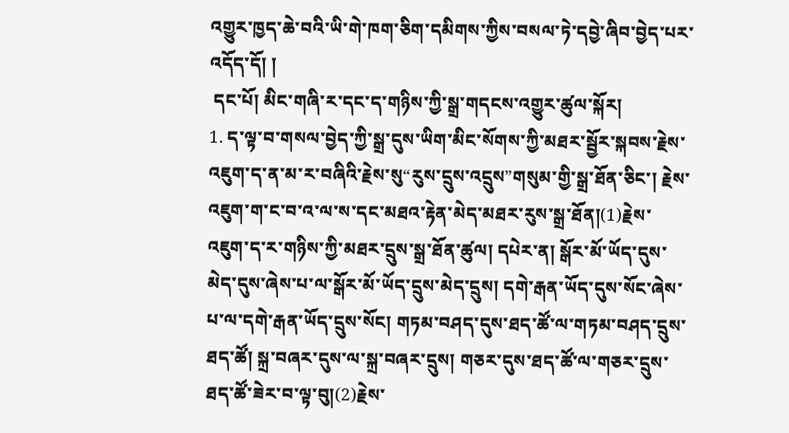འགྱུར་ཁྱད་ཆེ་བའི་ཡི་གེ་ཁག་ཅིག་དམིགས་ཀྱིས་བསལ་ཏེ་དབྱེ་ཞིབ་བྱེད་པར་འདོད་དོ། །
 དང་པོ། མིང་གཞི་ར་དང་ད་གཉིས་ཀྱི་སྒྲ་གདངས་འགྱུར་ཚུལ་སྐོར།
1. ད་ལྟ་བ་གསལ་བྱེད་ཀྱི་སྒྲ་དུས་ཡིག་མིང་སོགས་ཀྱི་མཐར་སྦྱོར་སྐབས་རྗེས་འཇུག་ད་ན་མ་ར་བཞིའི་རྗེས་སུ“རུས་དྲུས་འདྲུས”གསུམ་གྱི་སྒྲ་ཐོན་ཅིང་། རྗེས་འཇུག་ག་ང་བ་འ་ལ་ས་དང་མཐའ་རྟེན་མེད་མཐར་རུས་སྒྲ་ཐོན།(1)རྗེས་འཇུག་ད་ར་གཉིས་ཀྱི་མཐར་དྲུས་སྒྲ་ཐོན་ཚུལ། དཔེར་ན། སྒོར་མོ་ཡོད་དུས་མེད་དུས་ཞེས་པ་ལ་སྒོར་མོ་ཡོད་དྲུས་མེད་དྲུས། དགེ་རྒན་ཡོད་དུས་སོང་ཞེས་པ་ལ་དགེ་རྒན་ཡོད་དྲུས་སོང། གཏམ་བཤད་དུས་ཐད་ཚོ་ལ་གཏམ་བཤད་དྲུས་ཐད་ཚོ། སྐྲ་བཞར་དུས་ལ་སྐྲ་བཞར་དྲུས། གཅར་དུས་ཐད་ཚོ་ལ་གཅར་དྲུས་ཐད་ཚོ་ཟེར་བ་ལྟ་བུ།(2)རྗེས་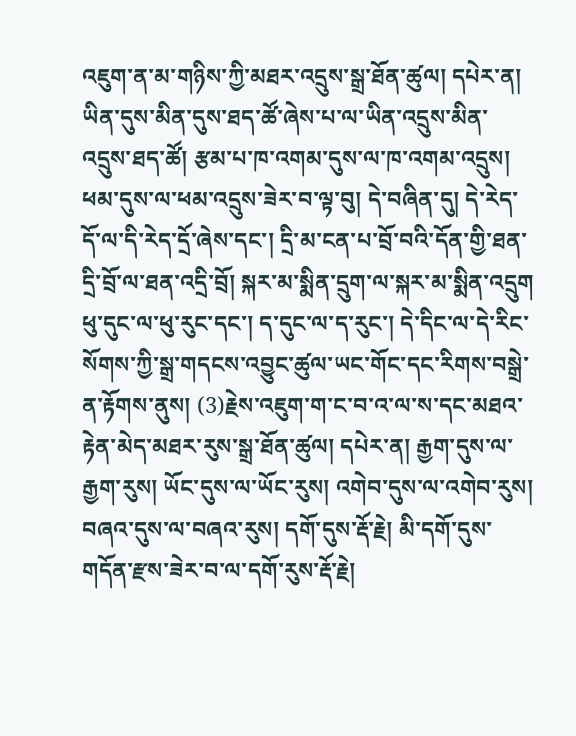འཇུག་ན་མ་གཉིས་ཀྱི་མཐར་འདྲུས་སྒྲ་ཐོན་ཚུལ། དཔེར་ན། ཡིན་དུས་མིན་དུས་ཐད་ཚོ་ཞེས་པ་ལ་ཡིན་འདྲུས་མིན་འདྲུས་ཐད་ཚོ། རྩམ་པ་ཁ་འགམ་དུས་ལ་ཁ་འགམ་འདྲུས། ཕམ་དུས་ལ་ཕམ་འདྲུས་ཟེར་བ་ལྟ་བུ། དེ་བཞིན་དུ། དེ་རེད་དོ་ལ་དི་རེད་དྲོ་ཞེས་དང་། དྲི་མ་ངན་པ་བྲོ་བའི་དོན་གྱི་ཐན་དྲི་བྲོ་ལ་ཐན་འདྲི་བྲོ། སྐར་མ་སྨིན་དྲུག་ལ་སྐར་མ་སྨིན་འདྲུག ཕུ་དུང་ལ་ཕུ་རུང་དང་། ད་དུང་ལ་ད་རུང་། དེ་དིང་ལ་དེ་རིང་སོགས་ཀྱི་སྒྲ་གདངས་འབྱུང་ཚུལ་ཡང་གོང་དང་རིགས་བསྒྲེ་ན་རྟོགས་ནུས། (3)རྗེས་འཇུག་ག་ང་བ་འ་ལ་ས་དང་མཐའ་རྟེན་མེད་མཐར་རུས་སྒྲ་ཐོན་ཚུལ། དཔེར་ན། རྒྱག་དུས་ལ་རྒྱག་རུས། ཡོང་དུས་ལ་ཡོང་རུས། འགེབ་དུས་ལ་འགེབ་རུས། བཞའ་དུས་ལ་བཞའ་རུས། དགོ་དུས་རྡོ་རྗེ། མི་དགོ་དུས་གདོན་རྫས་ཟེར་བ་ལ་དགོ་རུས་རྡོ་རྗེ།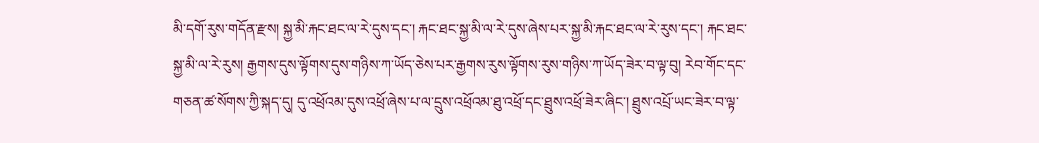མི་དགོ་རུས་གདོན་རྫས། སྐྱ་མི་རྐང་ཐང་ལ་རེ་དུས་དང་། རྐང་ཐང་སྐྱ་མི་ལ་རེ་དུས་ཞེས་པར་སྐྱ་མི་རྐང་ཐང་ལ་རེ་རུས་དང་། རྐང་ཐང་སྐྱ་མི་ལ་རེ་རུས། རྒྱགས་དུས་ལྟོགས་དུས་གཉིས་ཀ་ཡོད་ཅེས་པར་རྒྱགས་རུས་ལྟོགས་རུས་གཉིས་ཀ་ཡོད་ཟེར་བ་ལྟ་བུ། རེབ་གོང་དང་གཅན་ཚ་སོགས་ཀྱི་སྐད་དུ། དུ་འཕྲོའམ་དུས་འཕྲོ་ཞེས་པ་ལ་དྲུས་འཕྲོའམ་ཐུ་འཕྲོ་དང་ཐྲུས་འཕྲོ་ཟེར་ཞིང་། ཐྲུས་འཔྲོ་ཡང་ཟེར་བ་ལྟ་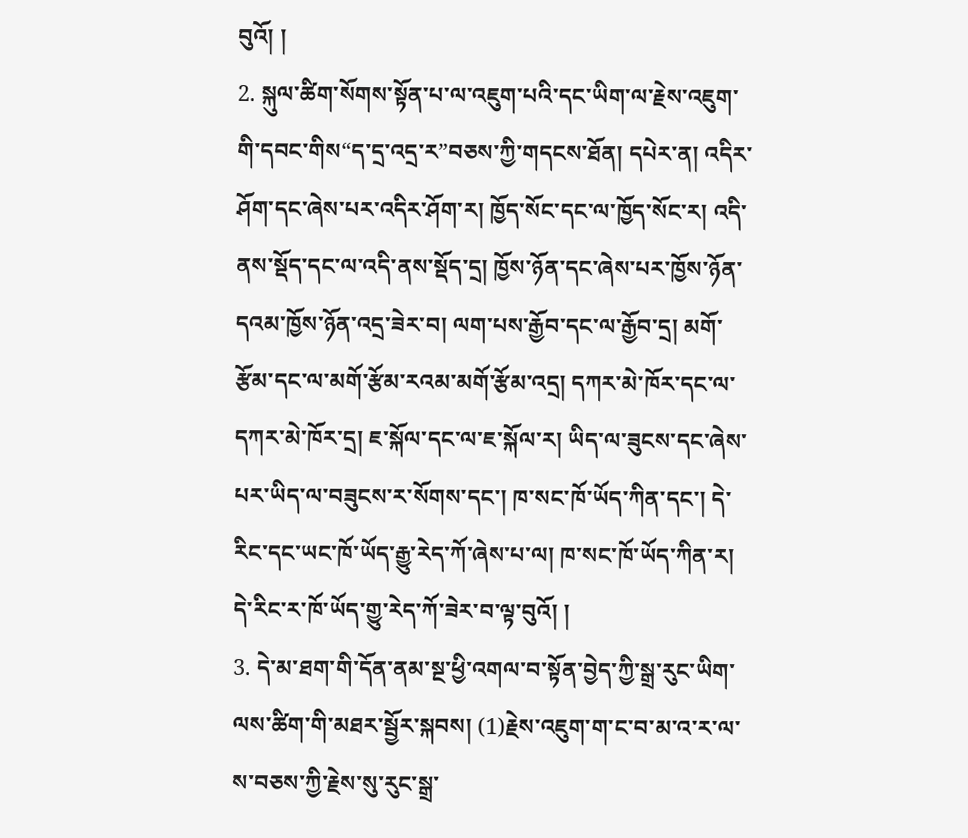བུའོ། །
2. སྐུལ་ཚིག་སོགས་སྟོན་པ་ལ་འཇུག་པའི་དང་ཡིག་ལ་རྗེས་འཇུག་གི་དབང་གིས“ད་དྲ་འདྲ་ར”བཅས་ཀྱི་གདངས་ཐོན། དཔེར་ན། འདིར་ཤོག་དང་ཞེས་པར་འདིར་ཤོག་ར། ཁྱོད་སོང་དང་ལ་ཁྱོད་སོང་ར། འདི་ནས་སྡོད་དང་ལ་འདི་ནས་སྡོད་དྲ། ཁྱོས་ཉོན་དང་ཞེས་པར་ཁྱོས་ཉོན་དའམ་ཁྱོས་ཉོན་འདྲ་ཟེར་བ། ལག་པས་རྒྱོབ་དང་ལ་རྒྱོབ་དྲ། མགོ་རྩོམ་དང་ལ་མགོ་རྩོམ་རའམ་མགོ་རྩོམ་འདྲ། དཀར་མེ་ཁོར་དང་ལ་དཀར་མེ་ཁོར་དྲ། ཇ་སྐོལ་དང་ལ་ཇ་སྐོལ་ར། ཡིད་ལ་ཟུངས་དང་ཞེས་པར་ཡིད་ལ་བཟུངས་ར་སོགས་དང་། ཁ་སང་ཁོ་ཡོད་ཀིན་དང་། དེ་རིང་དང་ཡང་ཁོ་ཡོད་རྒྱུ་རེད་ཀོ་ཞེས་པ་ལ། ཁ་སང་ཁོ་ཡོད་ཀིན་ར། དེ་རིང་ར་ཁོ་ཡོད་གྱུ་རེད་ཀོ་ཟེར་བ་ལྟ་བུའོ། །
3. དེ་མ་ཐག་གི་དོན་ནམ་སྔ་ཕྱི་འགལ་བ་སྟོན་བྱེད་ཀྱི་སྒྲ་རུང་ཡིག་ལས་ཚིག་གི་མཐར་སྦྱོར་སྐབས། (1)རྗེས་འཇུག་ག་ང་བ་མ་འ་ར་ལ་ས་བཅས་ཀྱི་རྗེས་སུ་རུང་སྒྲ་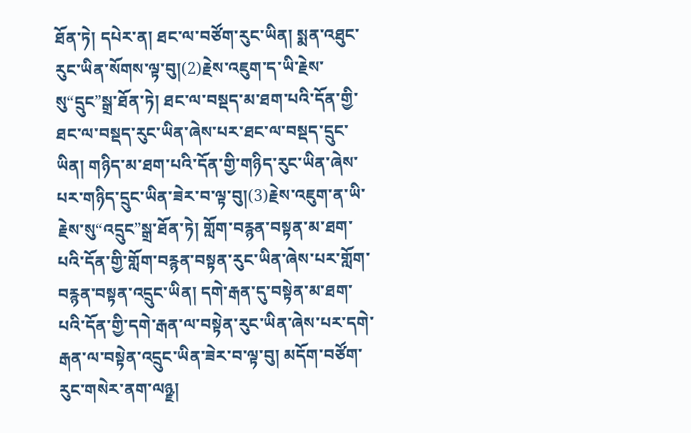ཐོན་ཏེ། དཔེར་ན། ཐང་ལ་བཙོག་རུང་ཡིན། སྨན་འཐུང་རུང་ཡིན་སོགས་ལྟ་བུ།(2)རྗེས་འཇུག་ད་ཡི་རྗེས་སུ“དྲུང”སྒྲ་ཐོན་ཏེ། ཐང་ལ་བསྡད་མ་ཐག་པའི་དོན་གྱི་ཐང་ལ་བསྡད་རུང་ཡིན་ཞེས་པར་ཐང་ལ་བསྡད་དྲུང་ཡིན། གཉིད་མ་ཐག་པའི་དོན་གྱི་གཉིད་རུང་ཡིན་ཞེས་པར་གཉིད་དྲུང་ཡིན་ཟེར་བ་ལྟ་བུ།(3)རྗེས་འཇུག་ན་ཡི་རྗེས་སུ“འདྲུང”སྒྲ་ཐོན་ཏེ། གློག་བརྙན་བསྟན་མ་ཐག་པའི་དོན་གྱི་གློག་བརྙན་བསྟན་རུང་ཡིན་ཞེས་པར་གློག་བརྙན་བསྟན་འདྲུང་ཡིན། དགེ་རྒན་དུ་བསྟེན་མ་ཐག་པའི་དོན་གྱི་དགེ་རྒན་ལ་བསྟེན་རུང་ཡིན་ཞེས་པར་དགེ་རྒན་ལ་བསྟེན་འདྲུང་ཡིན་ཟེར་བ་ལྟ་བུ། མདོག་བཙོག་རུང་གསེར་ནག་ལཉྫ།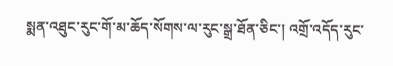སྨན་འཐུང་རུང་གོ་མ་ཆོད་སོགས་ལ་རུང་སྒྲ་ཐོན་ཅིང་། འགྲོ་འདོད་རུང་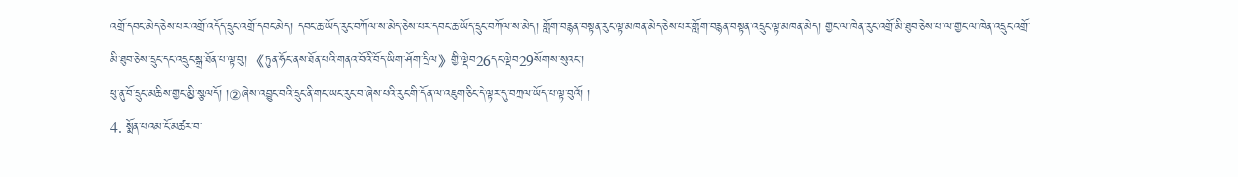འགྲོ་དབང་མེད་ཅེས་པར་འགྲོ་འདོད་དྲུང་འགྲོ་དབང་མེད། དབང་ཆ་ཡོད་རུང་བཀོལ་ས་མེད་ཅེས་པར་དབང་ཆ་ཡོད་དྲུང་བཀོལ་ས་མེད། གློག་བརྙན་བསྟན་རུང་ལྟ་མཁན་མེད་ཅེས་པར་གློག་བརྙན་བསྟན་འདྲུང་ལྟ་མཁན་མེད། གྱང་ལ་ཁེན་རུང་འགྲོ་མི་ཐུབ་ཅེས་པ་ལ་གྱང་ལ་ཁེན་འདྲུང་འགྲོ་མི་ཐུབ་ཅེས་དྲུང་དང་འདྲུང་སྒྲ་ཐོན་པ་ལྟ་བུ། 《ཏུན་ཧོང་ནས་ཐོན་པའི་གནའ་བོའི་བོད་ཡིག་ཤོག་དྲིལ》གྱི་ལྡེབ26དང་ལྡེབ29སོགས་སུའང་།
ཕུ་ནུ་བོ་དྲུང་མཆིས་གྱང་མྱི་སྩལདོ། །②ཞེས་འབྱུང་བའི་དྲུང་ནི་གང་ཡང་རུང་བ་ཞེས་པའི་རུང་གི་དོན་ལ་འཇུག་ཅིང་དེ་ལྟར་དུ་བཀྲལ་ཡོད་པ་ལྟ་བུའོ། །
4. སྨོན་པའམ་ངོ་མཚར་བ་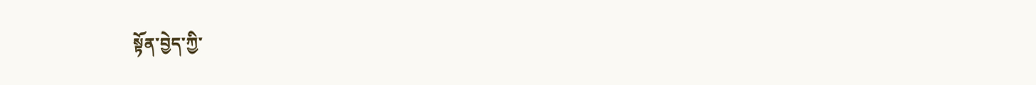སྟོན་བྱེད་ཀྱི་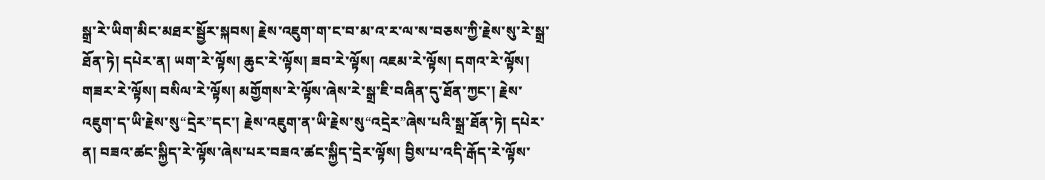སྒྲ་རེ་ཡིག་མིང་མཐར་སྦྱོར་སྐབས། རྗེས་འཇུག་ག་ང་བ་མ་འ་ར་ལ་ས་བཅས་ཀྱི་རྗེས་སུ་རེ་སྒྲ་ཐོན་ཏེ། དཔེར་ན། ཡག་རེ་ལྟོས། ཆུང་རེ་ལྟོས། ཟབ་རེ་ལྟོས། འཇམ་རེ་ལྟོས། དགའ་རེ་ལྟོས། གཟར་རེ་ལྟོས། བསིལ་རེ་ལྟོས། མགྱོགས་རེ་ལྟོས་ཞེས་རེ་སྒྲ་ཇི་བཞིན་དུ་ཐོན་ཀྱང་། རྗེས་འཇུག་ད་ཡི་རྗེས་སུ“དྲེར”དང་། རྗེས་འཇུག་ན་ཡི་རྗེས་སུ“འདྲེར”ཞེས་པའི་སྒྲ་ཐོན་ཏེ། དཔེར་ན། བཟའ་ཚང་སྐྱིད་རེ་ལྟོས་ཞེས་པར་བཟའ་ཚང་སྐྱིད་དྲེར་ལྟོས། བྱིས་པ་འདི་རྒོད་རེ་ལྟོས་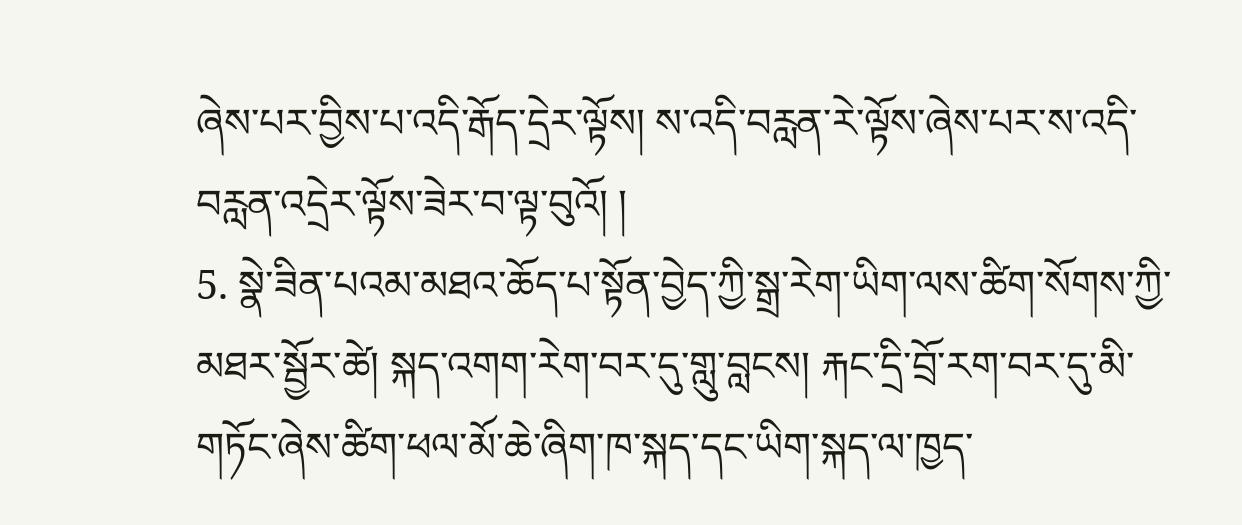ཞེས་པར་བྱིས་པ་འདི་རྒོད་དྲེར་ལྟོས། ས་འདི་བརླན་རེ་ལྟོས་ཞེས་པར་ས་འདི་བརླན་འདྲེར་ལྟོས་ཟེར་བ་ལྟ་བུའོ། །
5. སྣེ་ཟིན་པའམ་མཐའ་ཆོད་པ་སྟོན་བྱེད་ཀྱི་སྒྲ་རེག་ཡིག་ལས་ཚིག་སོགས་ཀྱི་མཐར་སྦྱོར་ཚེ། སྐད་འགག་རེག་བར་དུ་གླུ་བླངས། རྐང་དྲི་བྲོ་རག་བར་དུ་མི་གཏོང་ཞེས་ཚིག་ཕལ་མོ་ཆེ་ཞིག་ཁ་སྐད་དང་ཡིག་སྐད་ལ་ཁྱད་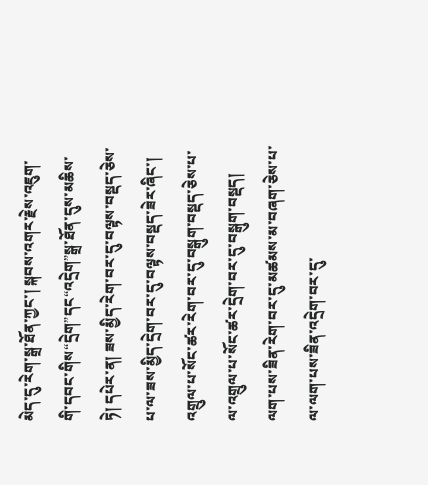མེད་དུ་རེག་སྒྲ་ཐོན་ཀྱང་། སྐབས་འགར་རྗེས་འཇུག་གི་དབང་གིས“དྲེག”དང“འདྲེག”སྒྲ་ཐོན་དུས་མཆིས་ཏེ། དཔེར་ན། ཟས་མྱིད་རེག་བར་དུ་བལྟས་བསྡད་ཅེས་པ་ལ་ཟས་མྱིད་དྲེག་བར་དུ་བལྟས་བསྡད་ཟེར་ཞིང་། འགྲུལ་པ་སོང་ཚར་རེག་བར་དུ་བསྒུག་བསྡད་ཅེས་པ་ལ་འགྲུལ་པ་སོང་ཚར་དྲེག་བར་དུ་བསྒུག་བསྡད། ལག་པས་ཟིན་རེག་བར་དུ་མཚམས་མ་བཞག་ཅེས་པ་ལ་ལག་པས་ཟིན་འདྲེག་བར་དུ་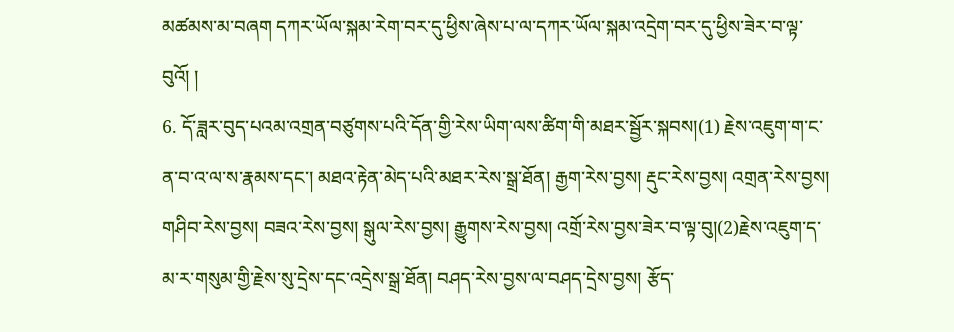མཚམས་མ་བཞག དཀར་ཡོལ་སྐམ་རེག་བར་དུ་ཕྱིས་ཞེས་པ་ལ་དཀར་ཡོལ་སྐམ་འདྲེག་བར་དུ་ཕྱིས་ཟེར་བ་ལྟ་བུའོ། །
6. དོ་ཟླར་བུད་པའམ་འགྲན་བཙུགས་པའི་དོན་གྱི་རེས་ཡིག་ལས་ཚིག་གི་མཐར་སྦྱོར་སྐབས།(1) རྗེས་འཇུག་ག་ང་ན་བ་འ་ལ་ས་རྣམས་དང་། མཐའ་རྟེན་མེད་པའི་མཐར་རེས་སྒྲ་ཐོན། རྒྱག་རེས་བྱས། རྡུང་རེས་བྱས། འགྲན་རེས་བྱས། གཤིབ་རེས་བྱས། བཟའ་རེས་བྱས། སྒུལ་རེས་བྱས། རྒྱུགས་རེས་བྱས། འགྲོ་རེས་བྱས་ཟེར་བ་ལྟ་བུ།(2)རྗེས་འཇུག་ད་མ་ར་གསུམ་གྱི་རྗེས་སུ་དྲེས་དང་འདྲེས་སྒྲ་ཐོན། བཤད་རེས་བྱས་ལ་བཤད་དྲེས་བྱས། རྩོད་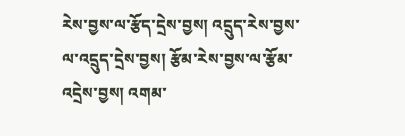རེས་བྱས་ལ་རྩོད་དྲེས་བྱས། འདྲུད་རེས་བྱས་ལ་འདྲུད་དྲེས་བྱས། རྩོམ་རེས་བྱས་ལ་རྩོམ་འདྲེས་བྱས། འགམ་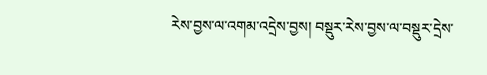རེས་བྱས་ལ་འགམ་འདྲེས་བྱས། བསྡུར་རེས་བྱས་ལ་བསྡུར་དྲེས་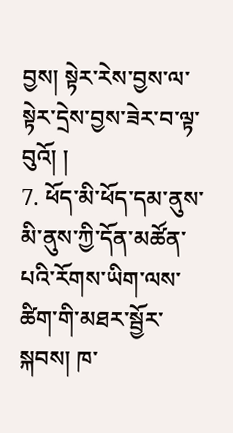བྱས། སྟེར་རེས་བྱས་ལ་སྟེར་དྲེས་བྱས་ཟེར་བ་ལྟ་བུའོ། །
7. ཕོད་མི་ཕོད་དམ་ནུས་མི་ནུས་ཀྱི་དོན་མཚོན་པའི་རོགས་ཡིག་ལས་ཚིག་གི་མཐར་སྦྱོར་སྐབས། ཁ་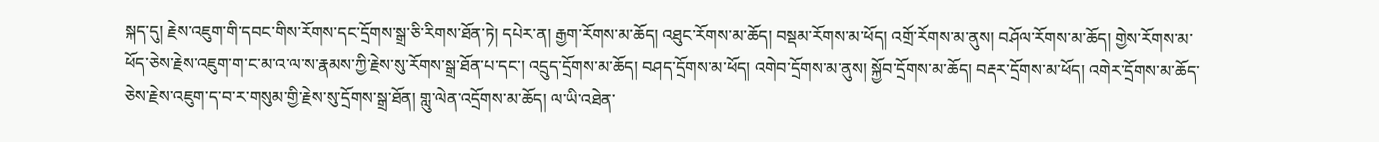སྐད་དུ། རྗེས་འཇུག་གི་དབང་གིས་རོགས་དང་དྲོགས་སྒྲ་ཅི་རིགས་ཐོན་ཏེ། དཔེར་ན། རྒྱག་རོགས་མ་ཆོད། འཐུང་རོགས་མ་ཆོད། བསྡམ་རོགས་མ་ཕོད། འགྲོ་རོགས་མ་ནུས། བཤོལ་རོགས་མ་ཆོད། གྱེས་རོགས་མ་ཕོད་ཅེས་རྗེས་འཇུག་ག་ང་མ་འ་ལ་ས་རྣམས་ཀྱི་རྗེས་སུ་རོགས་སྒྲ་ཐོན་པ་དང་། འདྲུད་དྲོགས་མ་ཆོད། བཤད་དྲོགས་མ་ཕོད། འགེབ་དྲོགས་མ་ནུས། སྐྱོབ་དྲོགས་མ་ཆོད། བརྡར་དྲོགས་མ་ཕོད། འགེར་དྲོགས་མ་ཆོད་ཅེས་རྗེས་འཇུག་ད་བ་ར་གསུམ་གྱི་རྗེས་སུ་དྲོགས་སྒྲ་ཐོན། གླུ་ལེན་འདྲོགས་མ་ཆོད། ལ་ཡི་འཐེན་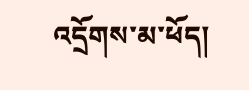འདྲོགས་མ་ཕོད།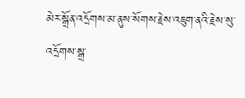མེར་སྒྲོན་འདྲོགས་མ་ནུས་སོགས་རྗེས་འཇུག་ནའི་རྗེས་སུ་འདྲོགས་སྒྲ་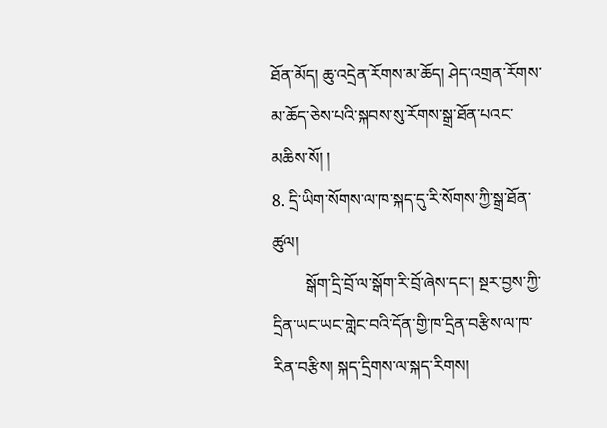ཐོན་མོད། ཆུ་འདྲེན་རོགས་མ་ཆོད། ཤེད་འགྲན་རོགས་མ་ཆོད་ཅེས་པའི་སྐབས་སུ་རོགས་སྒྲ་ཐོན་པའང་མཆིས་སོ། །
8. དྲི་ཡིག་སོགས་ལ་ཁ་སྐད་དུ་རི་སོགས་ཀྱི་སྒྲ་ཐོན་ཚུལ།
        སྒོག་དྲི་བྲོ་ལ་སྒོག་རི་བྲོ་ཞེས་དང་། སྔར་བྱས་ཀྱི་དྲིན་ཡང་ཡང་གླེང་བའི་དོན་གྱི་ཁ་དྲིན་བརྩིས་ལ་ཁ་རིན་བརྩིས། སྐད་དྲིགས་ལ་སྐད་རིགས།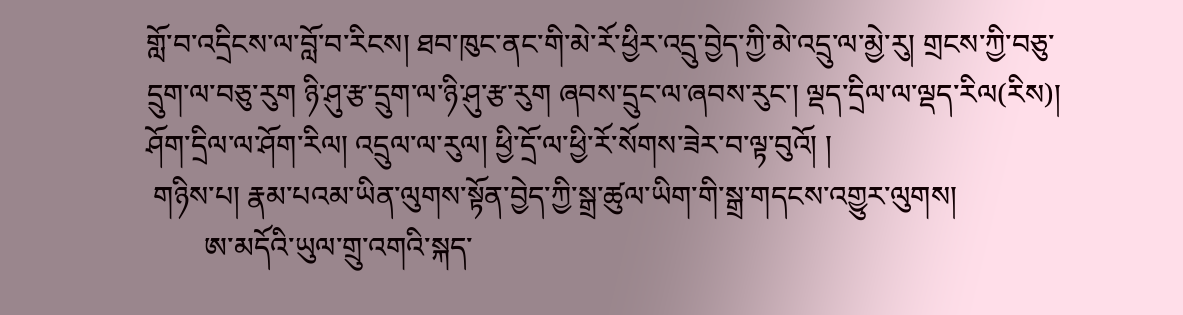གློ་བ་འདྲིངས་ལ་བློ་བ་རིངས། ཐབ་ཁུང་ནང་གི་མེ་རོ་ཕྱིར་འདྲུ་བྱེད་ཀྱི་མེ་འདྲུ་ལ་མྱེ་རུ། གྲངས་ཀྱི་བཅུ་དྲུག་ལ་བཅུ་རུག ཉི་ཤུ་རྩ་དྲུག་ལ་ཉི་ཤུ་རྩ་རུག ཞབས་དྲུང་ལ་ཞབས་རུང་། ལྡད་དྲིལ་ལ་ལྡད་རིལ(རིས)། ཤོག་དྲིལ་ལ་ཤོག་རིལ། འདྲུལ་ལ་རུལ། ཕྱི་དྲོ་ལ་ཕྱི་རོ་སོགས་ཟེར་བ་ལྟ་བུའོ། །
 གཉིས་པ། རྣམ་པའམ་ཡིན་ལུགས་སྟོན་བྱེད་ཀྱི་སྒྲ་ཚུལ་ཡིག་གི་སྒྲ་གདངས་འགྱུར་ལུགས།
        ཨ་མདོའི་ཡུལ་གྲུ་འགའི་སྐད་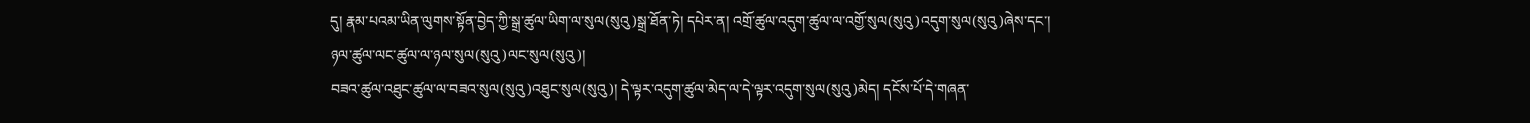དུ། རྣམ་པའམ་ཡིན་ལུགས་སྟོན་བྱེད་ཀྱི་སྒྲ་ཚུལ་ཡིག་ལ་སུལ(སུའུ)སྒྲ་ཐོན་ཏེ། དཔེར་ན། འགྲོ་ཚུལ་འདུག་ཚུལ་ལ་འགྱོ་སུལ(སུའུ)འདུག་སུལ(སུའུ)ཞེས་དང་། ཉལ་ཚུལ་ལང་ཚུལ་ལ་ཉལ་སུལ(སུའུ)ལང་སུལ(སུའུ)།
བཟའ་ཚུལ་འཐུང་ཚུལ་ལ་བཟའ་སུལ(སུའུ)འཐུང་སུལ(སུའུ)། དེ་ལྟར་འདུག་ཚུལ་མེད་ལ་དེ་ལྟར་འདུག་སུལ(སུའུ)མེད། དངོས་པོ་དེ་གཞན་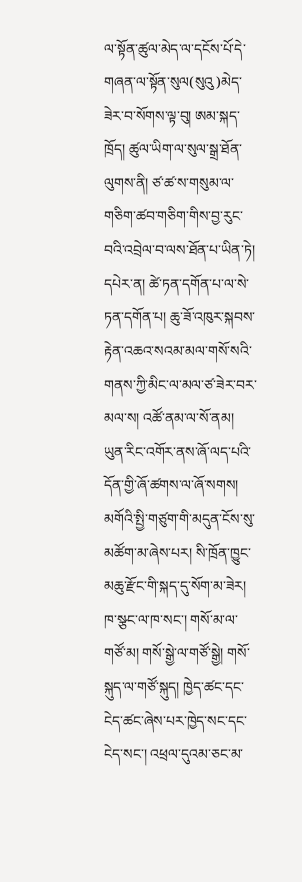ལ་སྟོན་ཚུལ་མེད་ལ་དངོས་པོ་དེ་གཞན་ལ་སྟོན་སུལ(སུའུ)མེད་ཟེར་བ་སོགས་ལྟ་བུ། ཨམ་སྐད་ཁྲོད། ཚུལ་ཡིག་ལ་སུལ་སྒྲ་ཐོན་ལུགས་ནི། ཙ་ཚ་ས་གསུམ་ལ་གཅིག་ཚབ་གཅིག་གིས་བྱ་རུང་བའི་འབྲེལ་བ་ལས་ཐོན་པ་ཡིན་ཏེ། དཔེར་ན། ཚེ་ཏན་དགོན་པ་ལ་སེ་ཏན་དགོན་པ། ཆུ་ཟོ་འཁུར་སྐབས་རྟེན་འཆའ་སའམ་མལ་གསོ་སའི་གནས་ཀྱི་མིང་ལ་མལ་ཙ་ཟེར་བར་མལ་ས། འཚོ་ནམ་ལ་སོ་ནམ། ཡུན་རིང་འགོར་ནས་ཞོ་ལད་པའི་དོན་གྱི་ཞོ་ཚགས་ལ་ཞོ་སགས། མགོའི་སྤྱི་གཙུག་གི་མདུན་ངོས་སུ་མཚོག་མ་ཞེས་པར། སི་ཁྲོན་ཁྱུང་མཆུ་རྫོང་གི་སྐད་དུ་སོག་མ་ཟེར། ཁ་སྩང་ལ་ཁ་སང་། གསོ་མ་ལ་གཙོ་མ། གསོ་སྒྱེ་ལ་གཙོ་སྒྱེ། གསོ་སྐུད་ལ་གཙོ་སྐུད། ཁྱེད་ཚང་དང་ངེད་ཚང་ཞེས་པར་ཁྱེད་སང་དང་ངེད་སང་། འཕྲལ་དུའམ་ཅང་མ་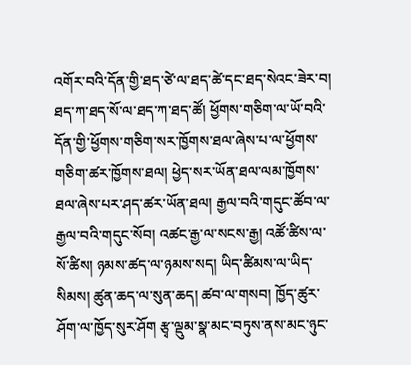འགོར་བའི་དོན་གྱི་ཐད་ཙེ་ལ་ཐད་ཚེ་དང་ཐད་སེའང་ཟེར་བ། ཐད་ཀ་ཐད་སོ་ལ་ཐད་ཀ་ཐད་ཚོ། ཕྱོགས་གཅིག་ལ་ཡོ་བའི་དོན་གྱི་ཕྱོགས་གཅིག་སར་ཁྱོགས་ཐལ་ཞེས་པ་ལ་ཕྱོགས་གཅིག་ཚར་ཁྱོགས་ཐལ། ཕྱེད་སར་ཡོན་ཐལ་ལམ་ཁྱོགས་ཐལ་ཞེས་པར་ཤད་ཚར་ཡོན་ཐལ། རྒྱལ་བའི་གདུང་ཚོབ་ལ་རྒྱལ་བའི་གདུང་སོབ། འཚང་རྒྱ་ལ་སངས་རྒྱ། འཚོ་ཚིས་ལ་སོ་ཚིས། ཉམས་ཚད་ལ་ཉམས་སད། ཡིད་ཚིམས་ལ་ཡིད་སིམས། ཚུན་ཆད་ལ་སུན་ཆད། ཚབ་ལ་གསབ། ཁྱོད་ཚུར་ཤོག་ལ་ཁྱོད་སུར་ཤོག རྩྭ་ལྡུམ་སྣ་མང་བཏུས་ནས་མང་ཉུང་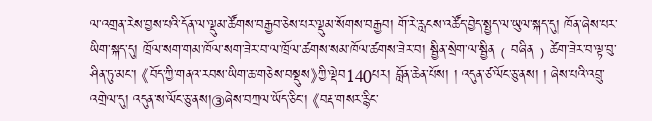ལ་འགྲན་རེས་བྱས་པའི་དོན་ལ་ལྡུམ་ཚོགས་བརྒྱབ་ཅེས་པར་ལྡུམ་སོགས་བརྒྱབ། གོ་རེ་རླངས་འཚོད་བྱེད་སྤྱད་ལ་ཡུལ་སྐད་དུ། ཁོན་ཞེས་པར་ཡིག་སྐད་དུ། ཁྲོལ་སག་གམ་ཁོལ་སག་ཟེར་བ་ལ་ཁྲོལ་ཚགས་སམ་ཁོལ་ཚགས་ཟེར་བ། སྦྱིན་སྲེག་ལ་སྦྱིན﹙བཞིན﹚ཚེག་ཟེར་བ་ལྟ་བུ་ཤིན་ཏུ་མང་། 《བོད་ཀྱི་གནའ་རབས་ཡིག་ཆ་གཅེས་བསྡུས》ཀྱི་ལྡེབ140པར། བློན་ཆེན་པོས། ། འདུན་ཙ་ལོང་ཅུ་ནས། ། ཞེས་པའི་འབྲུ་འགྲེལ་དུ། འདུན་ས་ལོང་ཅུ་ནས།③ཞེས་བཀྲལ་ཡོད་ཅིང་། 《བརྡ་གསར་རྙིང་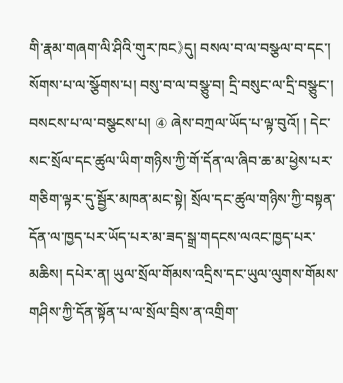གི་རྣམ་གཞག་ལི་ཤིའི་གུར་ཁང》དུ། བསལ་བ་ལ་བསྩལ་བ་དང་། སོགས་པ་ལ་སྩོགས་པ། བསུ་བ་ལ་བསྩུ་བ། དྲི་བསུང་ལ་དྲི་བསྩུང་། བསངས་པ་ལ་བསྩངས་པ། ④ ཞེས་བཀྲལ་ཡོད་པ་ལྟ་བུའོ། ། དེང་སང་སྲོལ་དང་ཚུལ་ཡིག་གཉིས་ཀྱི་གོ་དོན་ལ་ཞིབ་ཆ་མ་ཕྱེས་པར་གཅིག་ལྟར་དུ་སྦྱོར་མཁན་མང་སྟེ། སྲོལ་དང་ཚུལ་གཉིས་ཀྱི་བསྟན་དོན་ལ་ཁྱད་པར་ཡོད་པར་མ་ཟད་སྒྲ་གདངས་ལའང་ཁྱད་པར་མཆིས། དཔེར་ན། ཡུལ་སྲོལ་གོམས་འདྲིས་དང་ཡུལ་ལུགས་གོམས་གཤིས་ཀྱི་དོན་སྟོན་པ་ལ་སྲོལ་བྲིས་ན་འགྲིག་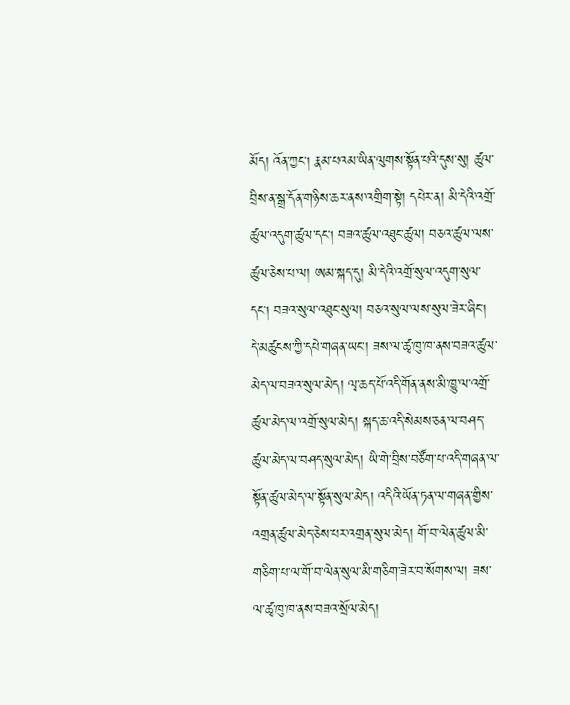མོད། འོན་ཀྱང། རྣམ་པའམ་ཡིན་ལུགས་སྟོན་པའི་དུས་སུ། ཚུལ་བྲིས་ན་སྒྲ་དོན་གཉིས་ཆར་ནས་འགྲིག་སྟེ། དཔེར་ན། མི་དེའི་འགྲོ་ཚུལ་འདུག་ཚུལ་དང། བཟའ་ཚུལ་འཐུང་ཚུལ། བཅའ་ཚུལ་ལས་ཚུལ་ཅེས་པ་ལ། ཨམ་སྐད་དུ། མི་དེའི་འགྲོ་སུལ་འདུག་སུལ་དང། བཟའ་སུལ་འཐུང་སུལ། བཅའ་སུལ་ལས་སུལ་ཟེར་ཞིང། དེ་མཚུངས་ཀྱི་དཔེ་གཞན་ཡང་། ཟས་ལ་ཚྭ་ཁུ་ཁ་ནས་བཟའ་ཚུལ་མེད་ལ་བཟའ་སུལ་མེད། ལྭ་ཆད་པོ་འདི་གོན་ནས་མི་ཁྱུ་ལ་འགྲོ་ཚུལ་མེད་ལ་འགྲོ་སུལ་མེད། སྐད་ཆ་འདི་སེམས་ཅན་ལ་བཤད་ཚུལ་མེད་ལ་བཤད་སུལ་མེད། ཡི་གེ་བྲིས་བཙོག་པ་འདི་གཞན་ལ་སྟོན་ཚུལ་མེད་ལ་སྟོན་སུལ་མེད། འདིའི་ཡོན་ཏན་ལ་གཞན་གྱིས་འགྲན་ཚུལ་མེད་ཅེས་པར་འགྲན་སུལ་མེད། གོ་བ་ལེན་ཚུལ་མི་གཅིག་པ་ལ་གོ་བ་ལེན་སུལ་མི་གཅིག་ཟེར་བ་སོགས་ལ། ཟས་ལ་ཚྭ་ཁུ་ཁ་ནས་བཟའ་སྲོལ་མེད།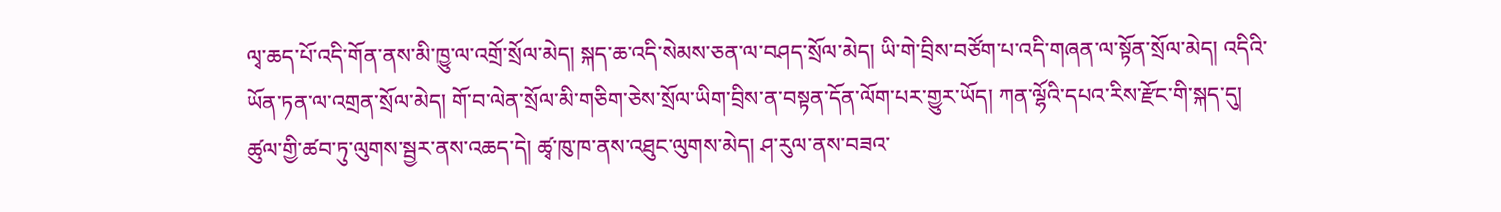ལྭ་ཆད་པོ་འདི་གོན་ནས་མི་ཁྱུ་ལ་འགྲོ་སྲོལ་མེད། སྐད་ཆ་འདི་སེམས་ཅན་ལ་བཤད་སྲོལ་མེད། ཡི་གེ་བྲིས་བཙོག་པ་འདི་གཞན་ལ་སྟོན་སྲོལ་མེད། འདིའི་ཡོན་ཏན་ལ་འགྲན་སྲོལ་མེད། གོ་བ་ལེན་སྲོལ་མི་གཅིག་ཅེས་སྲོལ་ཡིག་བྲིས་ན་བསྟན་དོན་ལོག་པར་གྱུར་ཡོད། ཀན་ལྷོའི་དཔའ་རིས་རྫོང་གི་སྐད་དུ། ཚུལ་གྱི་ཚབ་ཏུ་ལུགས་སྦྱར་ནས་འཆད་དེ། ཚྭ་ཁུ་ཁ་ནས་འཐུང་ལུགས་མེད། ཤ་རུལ་ནས་བཟའ་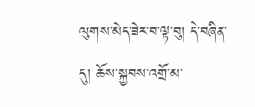ལུགས་མེད་ཟེར་བ་ལྟ་བུ། དེ་བཞིན་དུ། ཆོས་སྐྱབས་འགྲོ་མ་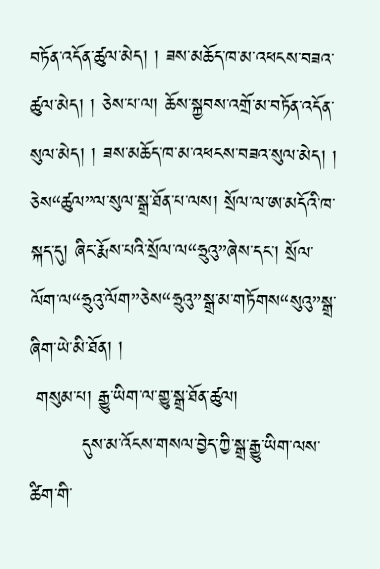བཏོན་འདོན་ཚུལ་མེད། ། ཟས་མཆོད་ཁ་མ་འཕངས་བཟའ་ཚུལ་མེད། ། ཅེས་པ་ལ། ཆོས་སྐྱབས་འགྲོ་མ་བཏོན་འདོན་སུལ་མེད། ། ཟས་མཆོད་ཁ་མ་འཕངས་བཟའ་སུལ་མེད། ། ཅེས“ཚུལ”ལ་སུལ་སྒྲ་ཐོན་པ་ལས། སྲོལ་ལ་ཨ་མདོའི་ཁ་སྐད་དུ། ཞིང་རྨོས་པའི་སྲོལ་ལ“ཧྲུའུ”ཞེས་དང་། སྲོལ་ལོག་ལ“ཧྲུའུ་ལོག”ཅེས“ཧྲུའུ”སྒྲ་མ་གཏོགས“སུའུ”སྒྲ་ཞིག་ཡེ་མི་ཐོན། །
 གསུམ་པ། རྒྱུ་ཡིག་ལ་གྱུ་སྒྲ་ཐོན་ཚུལ།
        དུས་མ་འོངས་གསལ་བྱེད་ཀྱི་སྒྲ་རྒྱུ་ཡིག་ལས་ཚིག་གི་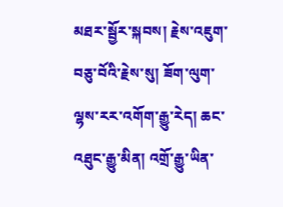མཐར་སྦྱོར་སྐབས། རྗེས་འཇུག་བཅུ་བོའི་རྗེས་སུ། ཟོག་ལུག་ལྷས་རར་འགོག་རྒྱུ་རེད། ཆང་འཐུང་རྒྱུ་མིན། འགྲོ་རྒྱུ་ཡིན་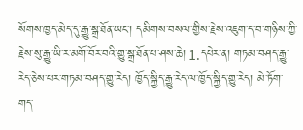སོགས་ཁྱད་མེད་དུ་རྒྱུ་སྒྲ་ཐོན་ཡང་། དམིགས་བསལ་གྱིས་རྗེས་འཇུག་ད་བ་གཉིས་ཀྱི་རྗེས་སུ་རྒྱུ་ཡི་ར་མགོ་བོར་བའི་གྱུ་སྒྲ་ཐོན་པ་ཤས་ཆེ།⒈དཔེར་ན། གཏམ་བཤད་རྒྱུ་རེད་ཅེས་པར་གཏམ་བཤད་གྱུ་རེད། ཁྱོད་སྐྱིད་རྒྱུ་རེད་ལ་ཁྱོད་སྐྱིད་གྱུ་རེད། མེ་ཏོག་གད་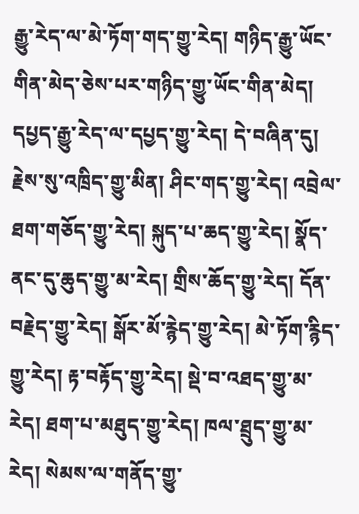རྒྱུ་རེད་ལ་མེ་ཏོག་གད་གྱུ་རེད། གཉིད་རྒྱུ་ཡོང་གིན་མེད་ཅེས་པར་གཉིད་གྱུ་ཡོང་གིན་མེད། དཔྱད་རྒྱུ་རེད་ལ་དཔྱད་གྱུ་རེད། དེ་བཞིན་དུ། རྗེས་སུ་འཁྲིད་གྱུ་མིན། ཤིང་གད་གྱུ་རེད། འབྲེལ་ཐག་གཅོད་གྱུ་རེད། སྐུད་པ་ཆད་གྱུ་རེད། སྣོད་ནང་དུ་ཆུད་གྱུ་མ་རེད། གྲིས་ཆོད་གྱུ་རེད། དོན་བརྗེད་གྱུ་རེད། སྒོར་མོ་རྙེད་གྱུ་རེད། མེ་ཏོག་རྙིད་གྱུ་རེད། རྟ་བརྟོད་གྱུ་རེད། སྡེ་བ་འཐད་གྱུ་མ་རེད། ཐག་པ་མཐུད་གྱུ་རེད། ཁལ་ཐྲུད་གྱུ་མ་རེད། སེམས་ལ་གནོད་གྱུ་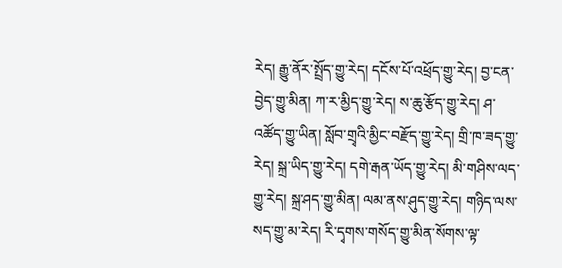རེད། རྒྱུ་ནོར་སྤྲོད་གྱུ་རེད། དངོས་པོ་འཕྲོད་གྱུ་རེད། བྱ་ངན་བྱེད་གྱུ་མིན། ཀ་ར་མྱིད་གྱུ་རེད། ས་ཆུ་རྩོད་གྱུ་རེད། ཤ་འཚོད་གྱུ་ཡིན། སློབ་གྲྭའི་མྱིང་བརྫོད་གྱུ་རེད། གྲི་ཁ་ཟད་གྱུ་རེད། སྐྲ་ཡིད་གྱུ་རེད། དགེ་རྒན་ཡོད་གྱུ་རེད། མི་གཤིས་ལད་གྱུ་རེད། སྐྲ་ཤད་གྱུ་མིན། ལམ་ནས་ཤུད་གྱུ་རེད། གཉིད་ལས་སད་གྱུ་མ་རེད། རི་དྭགས་གསོད་གྱུ་མིན་སོགས་ལྟ་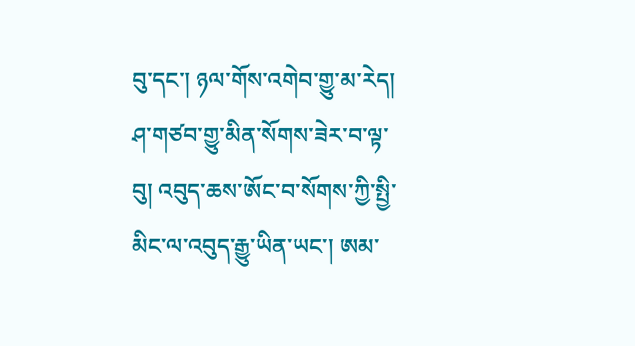བུ་དང་། ཉལ་གོས་འགེབ་གྱུ་མ་རེད། ཤ་གཙབ་གྱུ་མིན་སོགས་ཟེར་བ་ལྟ་བུ། འབུད་ཆས་ཨོང་བ་སོགས་ཀྱི་སྤྱི་མིང་ལ་འབུད་རྒྱུ་ཡིན་ཡང་། ཨམ་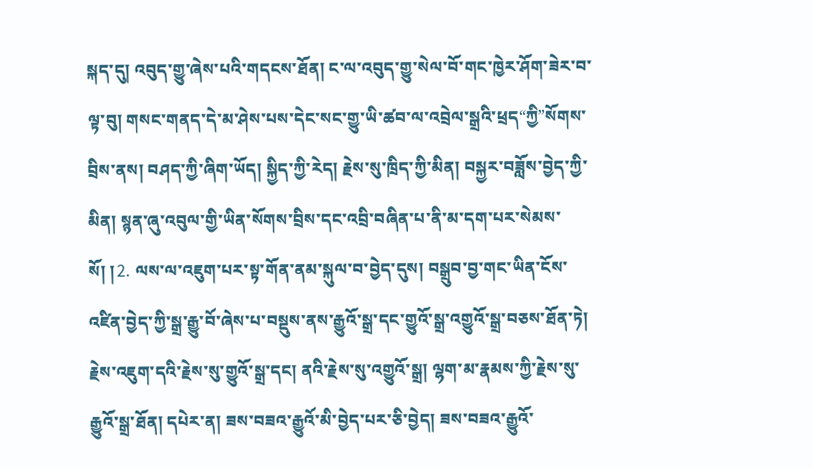སྐད་དུ། འབུད་གྱུ་ཞེས་པའི་གདངས་ཐོན། ང་ལ་འབུད་གྱུ་སེལ་བོ་གང་ཁྱེར་ཤོག་ཟེར་བ་ལྟ་བུ། གསང་གནད་དེ་མ་ཤེས་པས་དེང་སང་གྱུ་ཡི་ཚབ་ལ་འབྲེལ་སྒྲའི་ཕྲད“ཀྱི”སོགས་བྲིས་ནས། བཤད་ཀྱི་ཞིག་ཡོད། སྐྱིད་ཀྱི་རེད། རྗེས་སུ་ཁྲིད་ཀྱི་མིན། བསྐྱར་བཟློས་བྱེད་ཀྱི་མིན། སྙན་ཞུ་འབུལ་གྱི་ཡིན་སོགས་བྲིས་དང་འབྲི་བཞིན་པ་ནི་མ་དག་པར་སེམས་སོ། །⒉ ལས་ལ་འཇུག་པར་སྟ་གོན་ནམ་སྐུལ་བ་བྱེད་དུས། བསྒྲུབ་བྱ་གང་ཡིན་ངོས་འཛིན་བྱེད་ཀྱི་སྒྲ་རྒྱུ་བོ་ཞེས་པ་བསྡུས་ནས་རྒྱུའོ་སྒྲ་དང་གྱུའོ་སྒྲ་འགྱུའོ་སྒྲ་བཅས་ཐོན་ཏེ། རྗེས་འཇུག་དའི་རྗེས་སུ་གྱུའོ་སྒྲ་དང། ནའི་རྗེས་སུ་འགྱུའོ་སྒྲ། ལྷག་མ་རྣམས་ཀྱི་རྗེས་སུ་རྒྱུའོ་སྒྲ་ཐོན། དཔེར་ན། ཟས་བཟའ་རྒྱུའོ་མི་བྱེད་པར་ཅི་བྱེད། ཟས་བཟའ་རྒྱུའོ་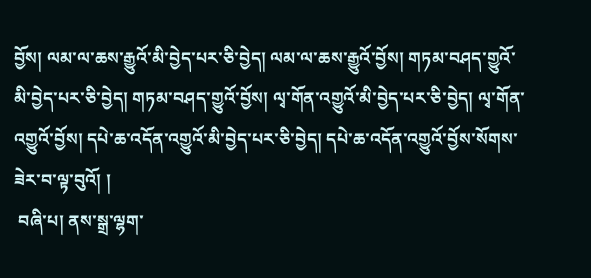བྱོས། ལམ་ལ་ཆས་རྒྱུའོ་མི་བྱེད་པར་ཅི་བྱེད། ལམ་ལ་ཆས་རྒྱུའོ་བྱོས། གཏམ་བཤད་གྱུའོ་མི་བྱེད་པར་ཅི་བྱེད། གཏམ་བཤད་གྱུའོ་བྱོས། ལྭ་གོན་འགྱུའོ་མི་བྱེད་པར་ཅི་བྱེད། ལྭ་གོན་འགྱུའོ་བྱོས། དཔེ་ཆ་འདོན་འགྱུའོ་མི་བྱེད་པར་ཅི་བྱེད། དཔེ་ཆ་འདོན་འགྱུའོ་བྱོས་སོགས་ཟེར་བ་ལྟ་བུའོ། །
 བཞི་པ། ནས་སྒྲ་ལྷག་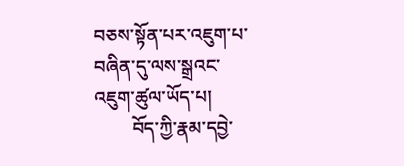བཅས་སྟོན་པར་འཇུག་པ་བཞིན་དུ་ལས་སྒྲའང་འཇུག་ཚུལ་ཡོད་པ།
        བོད་ཀྱི་རྣམ་དབྱེ་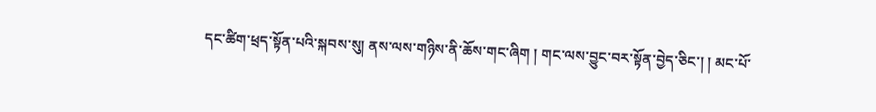དང་ཚིག་ཕྲད་སྟོན་པའི་སྐབས་སུ། ནས་ལས་གཉིས་ནི་ཆོས་གང་ཞིག ། གང་ལས་བྱུང་བར་སྟོན་བྱེད་ཅིང་། ། མང་པོ་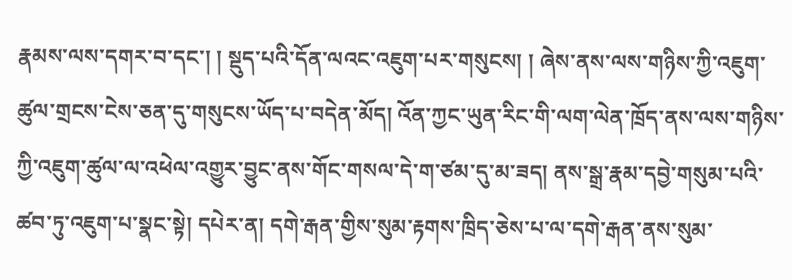རྣམས་ལས་དགར་བ་དང་། ། སྡུད་པའི་དོན་ལའང་འཇུག་པར་གསུངས། ། ཞེས་ནས་ལས་གཉིས་ཀྱི་འཇུག་ཚུལ་གྲངས་ངེས་ཅན་དུ་གསུངས་ཡོད་པ་བདེན་མོད། འོན་ཀྱང་ཡུན་རིང་གི་ལག་ལེན་ཁྲོད་ནས་ལས་གཉིས་ཀྱི་འཇུག་ཚུལ་ལ་འཕེལ་འགྱུར་བྱུང་ནས་གོང་གསལ་དེ་ག་ཙམ་དུ་མ་ཟད། ནས་སྒྲ་རྣམ་དབྱེ་གསུམ་པའི་ཚབ་ཏུ་འཇུག་པ་སྣང་སྟེ། དཔེར་ན། དགེ་རྒན་གྱིས་སུམ་རྟགས་ཁྲིད་ཅེས་པ་ལ་དགེ་རྒན་ནས་སུམ་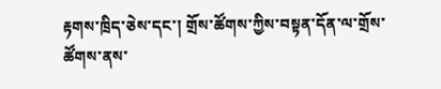རྟགས་ཁྲིད་ཅེས་དང་། གྲོས་ཚོགས་ཀྱིས་བསྟན་དོན་ལ་གྲོས་ཚོགས་ནས་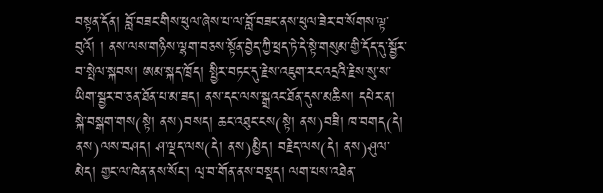བསྟན་དོན། བློ་བཟང་གིས་ཕུལ་ཞེས་པ་ལ་བློ་བཟང་ནས་ཕུལ་ཟེར་བ་སོགས་ལྟ་བུའོ། ། ནས་ལས་གཉིས་ལྷག་བཅས་སྟོན་བྱེད་ཀྱི་ཕྲད་ཏེ་དེ་སྟེ་གསུམ་གྱི་དོད་དུ་སྦྱོར་བ་སྤེལ་སྐབས། ཨམ་སྐད་ཁྲོད། སྤྱིར་བཏང་དུ་རྗེས་འཇུག་རང་འདྲའི་རྗེས་སུ་ས་ཡིག་སྦྱར་བ་ཅན་ཐོན་པ་མ་ཟད། ནས་དང་ལས་སྒྲའང་ཐོན་དུས་མཆིས། དཔེར་ན། སྐེ་བསྒག་གས(སྟེ། ནས)བསད། ཆང་འཐུང་ངས(སྟེ། ནས)བཟི། ཁ་བགད(དེ། ནས)ལས་བཤད། ཤ་ལྡད་ལས(དེ། ནས)མྱིད། བརྗེད་ལས(དེ། ནས)ཤུལ་མེད། གྱང་ལ་ཁེན་ནས་སོང་། ལྭ་བ་གོན་ནས་བསྡད། ལག་པས་འཐེན་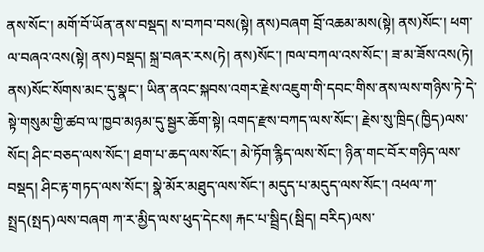ནས་སོང་། མགོ་བོ་ཡོན་ནས་བསྡད། ས་བཀབ་བས(སྟེ། ནས)བཞག བྲོ་འཆམ་མས(སྟེ། ནས)སོང་། ཕག་ལ་བཞའ་འས(སྟེ། ནས)བསྡད། སྐྲ་བཞར་རས(ཏེ། ནས)སོང་། ཁལ་བཀལ་འས་སོང་། ཟ་མ་ཟོས་འས(ཏེ། ནས)སོང་སོགས་མང་དུ་སྣང་། ཡིན་ནའང་སྐབས་འགར་རྗེས་འཇུག་གི་དབང་གིས་ནས་ལས་གཉིས་ཏེ་དེ་སྟེ་གསུམ་གྱི་ཚབ་ལ་ཁྱབ་མཉམ་དུ་སྦྱར་ཆོག་སྟེ། འགད་རྫས་བཀད་ལས་སོང་། རྗེས་སུ་ཁྲིད(ཁྱིད)ལས་སོང། ཤིང་བཅད་ལས་སོང་། ཐག་པ་ཆད་ལས་སོང་། མེ་ཏོག་རྙིད་ལས་སོང་། ཉིན་གང་བོར་གཉིད་ལས་བསྡད། ཤིང་རྟ་གཏད་ལས་སོང་། སྣེ་མོར་མཐུད་ལས་སོང་། མདུད་པ་མདུད་ལས་སོང་། འཕལ་ཀ་སྤྲད(སྤད)ལས་བཞག ཀ་ར་མྱིད་ལས་ཕུད་དེངས། རྐང་པ་སྦྲིད(སྦིད། བརིད)ལས་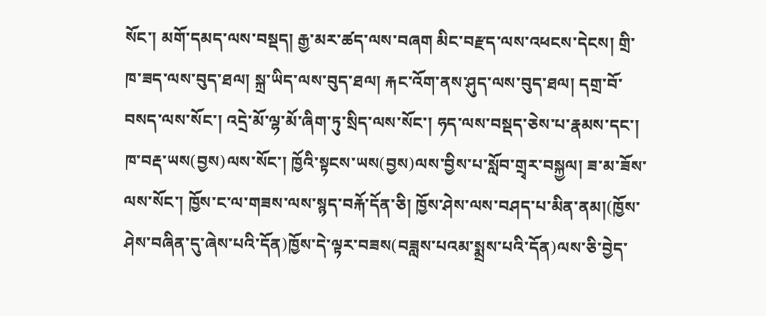སོང་། མགོ་དམད་ལས་བསྡད། རྒྱ་མར་ཚད་ལས་བཞག མིང་བརྫད་ལས་འཕངས་དེངས། གྲི་ཁ་ཟད་ལས་བུད་ཐལ། སྐྲ་ཡིད་ལས་བུད་ཐལ། རྐང་འོག་ནས་ཤུད་ལས་བུད་ཐལ། དགྲ་བོ་བསད་ལས་སོང་། འདྲེ་མོ་ལྷ་མོ་ཞིག་ཏུ་སྲིད་ལས་སོང་། ཧད་ལས་བསྡད་ཅེས་པ་རྣམས་དང་། ཁ་བརྡ་ཡས(བྱས)ལས་སོང་། ཁྱོའི་སྟངས་ཡས(བྱས)ལས་བྱིས་པ་སློབ་གྲྭར་བསྐྱལ། ཟ་མ་ཟོས་ལས་སོང་། ཁྱོས་ང་ལ་གཟས་ལས་སྙད་བརྐོ་དོན་ཅི། ཁྱོས་ཤེས་ལས་བཤད་པ་མིན་ནམ།(ཁྱོས་ཤེས་བཞིན་དུ་ཞེས་པའི་དོན)ཁྱོས་དེ་ལྟར་བཟས(བཟླས་པའམ་སྨྲས་པའི་དོན)ལས་ཅི་བྱེད་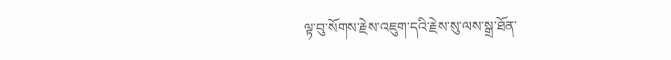ལྟ་བུ་སོགས་རྗེས་འཇུག་དའི་རྗེས་སུ་ལས་སྒྲ་ཐོན་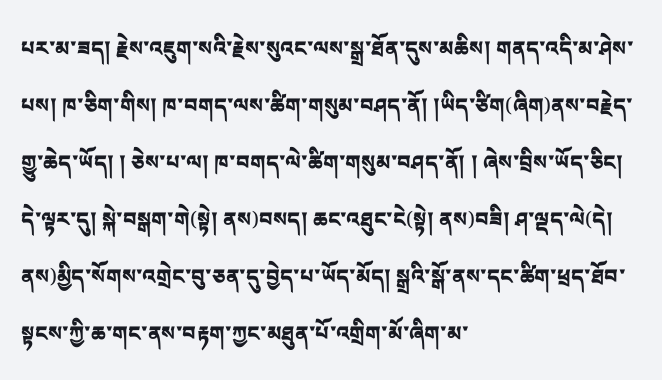པར་མ་ཟད། རྗེས་འཇུག་སའི་རྗེས་སུའང་ལས་སྒྲ་ཐོན་དུས་མཆིས། གནད་འདི་མ་ཤེས་པས། ཁ་ཅིག་གིས། ཁ་བགད་ལས་ཚིག་གསུམ་བཤད་ནོ། །ཡིད་ཙིག(ཞིག)ནས་བརྗེད་གྱུ་ཆེད་ཡོད། ། ཅེས་པ་ལ། ཁ་བགད་ལེ་ཚིག་གསུམ་བཤད་ནོ། ། ཞེས་བྲིས་ཡོད་ཅིང། དེ་ལྟར་དུ། སྐེ་བསྒག་གེ(སྟེ། ནས)བསད། ཆང་འཐུང་ངེ(སྟེ། ནས)བཟི། ཤ་ལྡད་ལེ(དེ། ནས)མྱིད་སོགས་འགྲེང་བུ་ཅན་དུ་བྱེད་པ་ཡོད་མོད། སྒྲའི་སྒོ་ནས་དང་ཚིག་ཕྲད་ཐོབ་སྟངས་ཀྱི་ཆ་གང་ནས་བརྟག་ཀྱང་མཐུན་པོ་འགྲིག་མོ་ཞིག་མ་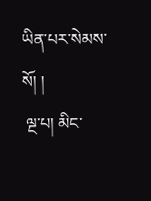ཡིན་པར་སེམས་སོ། །
 ལྔ་པ། མིང་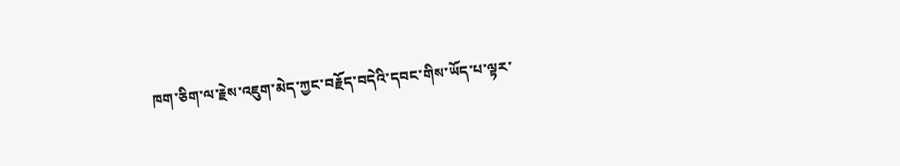ཁག་ཅིག་ལ་རྗེས་འཇུག་མེད་ཀྱང་བརྗོད་བདེའི་དབང་གིས་ཡོད་པ་ལྟར་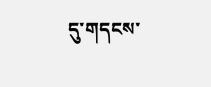དུ་གདངས་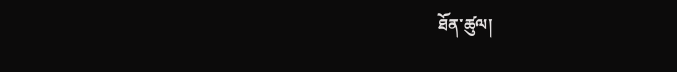ཐོན་ཚུལ།